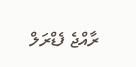ރާއްޖެ ފެޑްރަލް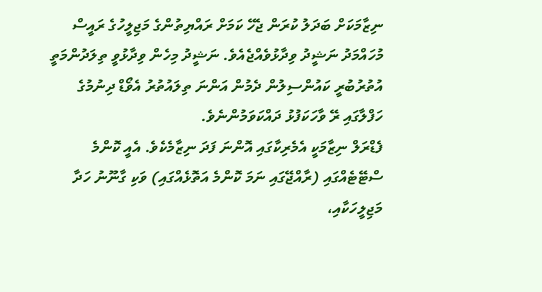ނިޒާމަކަށް ބަދަލު ކުރަން ޖެހޭ ކަމަށް ރައްޔިތުންގެ މަޖިލީހުގެ ރައީސް މުހައްމަދު ނަޝީދު ވިދާޅުވެއްޖެއެވެ. ނަޝީދު މިހެން ވިދާޅުވީ ތިލަދުންމަތީ އުތުރުބުރީ ކައުންސިލުން ދެމުން އަންނަ ތިލައުތުރު އެވޯޑް ދިނުމުގެ ހަފްލާގައި ރޭ ވާހަކަފުޅު ދައްކަވަމުންނެވެ.
ފެޑްރަލް ނިޒާމަކީ އެމެރިކާގައި އޮންނަ ފަދަ ނިޒާމެކެވެ. އެއީ ކޮންމެ ސްޓޭޓެއްގައި (ރާއްޖޭގައި ނަމަ ކޮންމެ އަތޮޅެއްގައި) ވަކި ގާނޫނު ހަދާ މަޖިލީހަކާއި،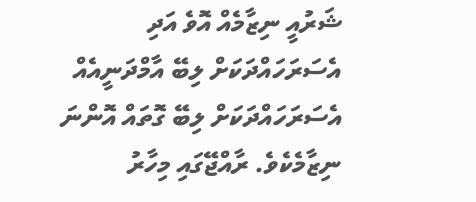ޝަރުއީ ނިޒާމެއް އޮވެ އަދި އެސަރަހައްދަކަށް ލިބޭ އާމްދަނީއެއް އެސަރަހައްދަކަށް ލިބޭ ގޮތައް އޮންނަ ނިޒާމެކެވެ. ރާއްޖޭގައި މިހާރު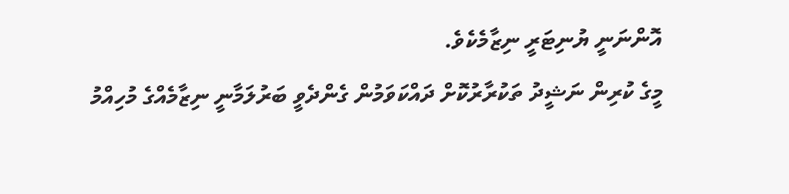އޮންނަނީ ޔުނިޓަރީ ނިޒާމެކެވެ.
މީގެ ކުރިން ނަޝީދު ތަކުރާރުކޮށް ދައްކަވަމުން ގެންދެވީ ބަރުލަމާނީ ނިޒާމެއްގެ މުހިއްމު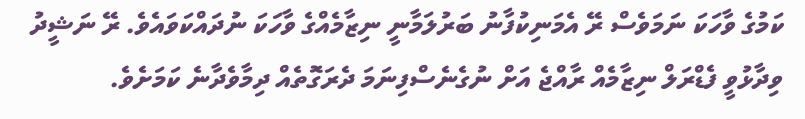ކަމުގެ ވާހަކަ ނަމަވެސް ރޭ އެމަނިކުފާނު ބަރުލަމާނީ ނިޒާމެއްގެ ވާހަކަ ނުދައްކަވައެވެ. ރޭ ނަޝީދު ވިދާޅުވީ ފެޑްރަލް ނިޒާމެއް ރާއްޖެ އަށް ނުގެނެސްފިނަމަ ދެރަގޮތެއް ދިމާވެދާނެ ކަމަށެވެ.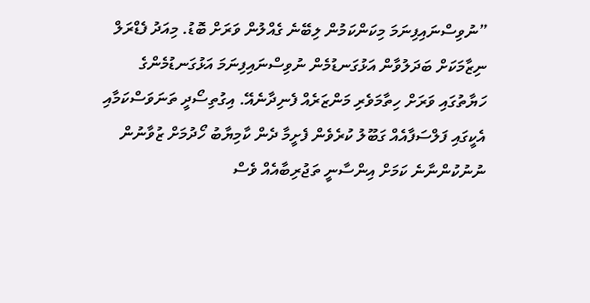”ނުވިސްނައިފިނަމަ މިކަންކަމުން ލިބޭނެ ގެއްލުން ވަރަށް ބޮޑު. މިއަދު ފެޑްރަލް ނިޒާމަކަށް ބަދަލުވާން އަޅުގަނޑުމެން ނުވިސްނައިފިނަމަ އަޅުގަނޑުމެންގެ ހަޔާތުގައި ވަރަށް ހިތާމަވެރި މަންޒަރެއް ފެނިދާނެއޭ. އިގުތިސޯދީ ތަނަވަސްކަމާއި އެކީގައި ފަލްސަފާއެއް ގަބޫލު ކުރެވެން ފެށީމާ ދެން ކާމިޔާބު ހޯދުމަށް ޒުވާނުން ނުނުކުންނާނެ ކަމަށް އިންސާނީ ތަޖުރިބާއެއް ވެސް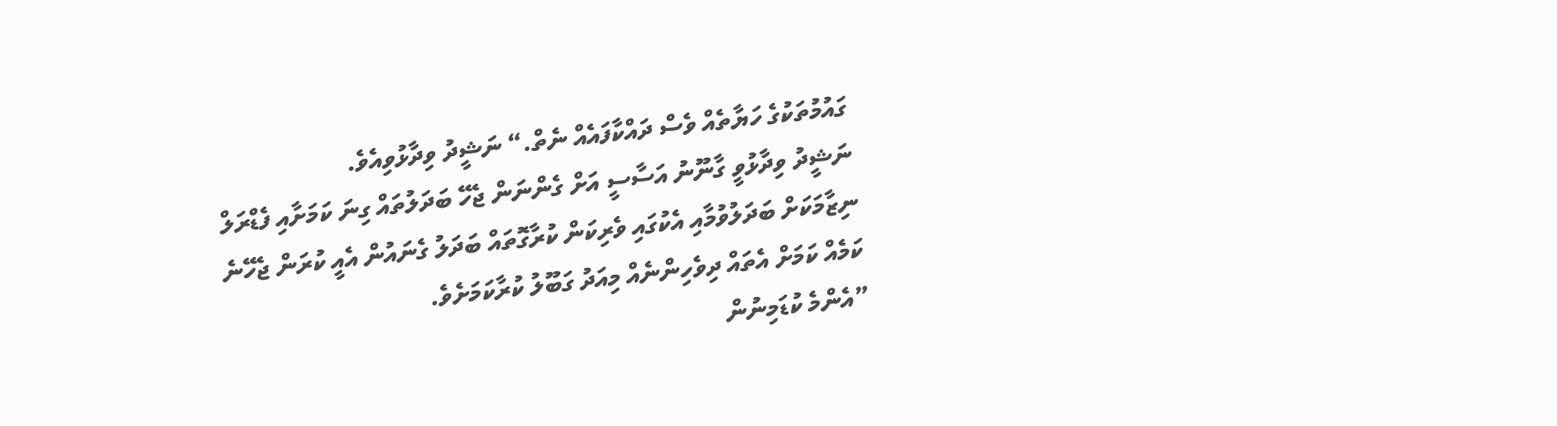ގައުމުތަކުގެ ހަޔާތެއް ވެސް ދައްކާފައެއް ނެތް.“ ނަޝީދު ވިދާޅުވިއެވެ.
ނަޝީދު ވިދާޅުވީ ގާނޫނު އަސާސީ އަށް ގެންނަން ޖެހޭ ބަދަލުތައް ގިނަ ކަމަށާއި ފެޑްރަލް ނިޒާމަކަށް ބަދަލުވުމާއި އެކުގައި ވެރިކަން ކުރާގޮތައް ބަދަލު ގެނައުން އެއީ ކުރަން ޖެހޭނެ ކަމެއް ކަމަށް އެތައް ދިވެހިންނެއް މިއަދު ގަބޫލު ކުރާކަމަށެވެ.
”އެންމެ ކުޑަމިނުން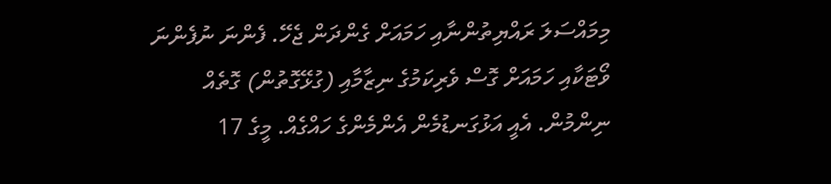މިމައްސަލަ ރައްޔިތުންނާއި ހަމައަށް ގެންދަން ޖެހޭ. ފެންނަ ނުފެންނަ ވޯޓަކާއި ހަމައަށް ގޮސް ވެރިކަމުގެ ނިޒާމާއި (ގުޅޭގޮތުން) ގޮތެއް ނިންމުން. އެއީ އަޅުގަނޑުމެން އެންމެންގެ ހައްގެއް. މީގެ 17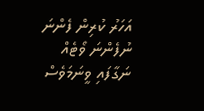އަހަރު ކުރިން ފެންނަ ނުފެންނަ ވޯޓެއް ނަގާފައި ވީނަމަވެސް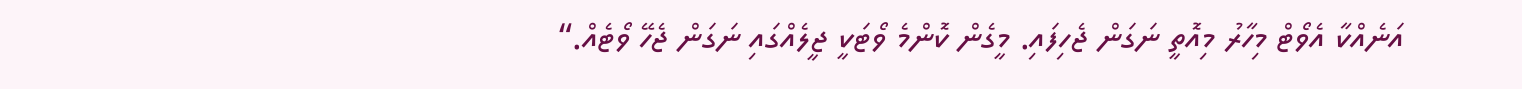އަނެއްކާ އެވޯޓް މިހާރު މިއޮތީ ނަގަން ޖެހިފައި. މީގެން ކޮންމެ ވޯޓަކީ ޖީލެއްގައި ނަގަން ޖެހޭ ވޯޓެއް.“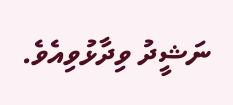ނަޝީދު ވިދާޅުވިއެވެ.